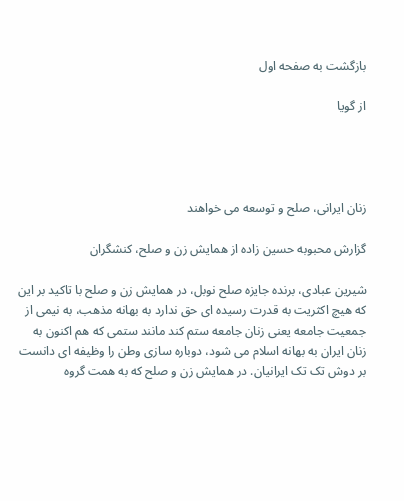بازگشت به صفحه اول

از گويا




زنان ايرانی، صلح و توسعه می خواهند

گزارش محبوبه حسين زاده از همايش زن و صلح، کنشگران

شيرين عبادی، برنده جايزه صلح نوبل، در همايش زن و صلح با تاکيد بر اين که هيچ اکثريت به قدرت رسيده ای حق ندارد به بهانه مذهب، به نيمی از جمعيت جامعه يعنی زنان جامعه ستم کند مانند ستمی که هم اکنون به زنان ايران به بهانه اسلام می شود، دوباره سازی وطن را وظيفه ای دانست بر دوش تک تک ايرانيان. در همايش زن و صلح که به همت گروه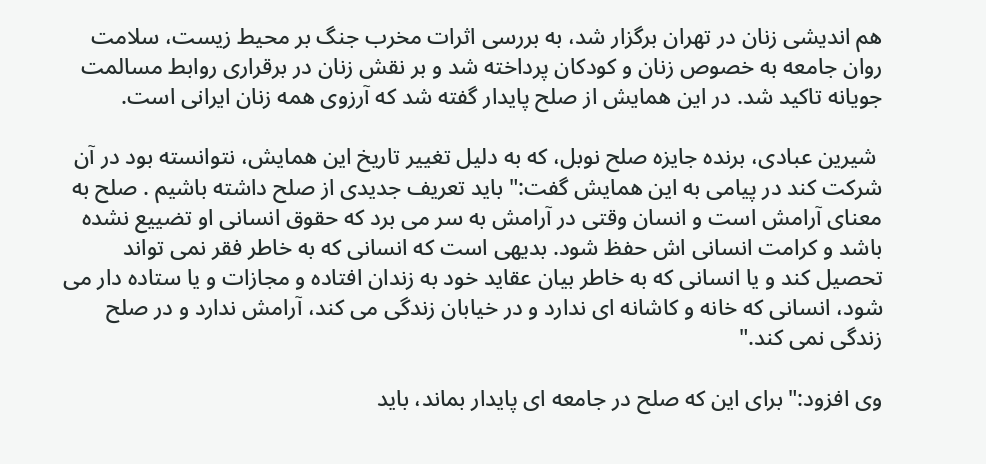هم انديشی زنان در تهران برگزار شد، به بررسی اثرات مخرب جنگ بر محيط زيست، سلامت روان جامعه به خصوص زنان و کودکان پرداخته شد و بر نقش زنان در برقراری روابط مسالمت جويانه تاکيد شد. در اين همايش از صلح پايدار گفته شد که آرزوی همه زنان ايرانی است.

 شيرين عبادی، برنده جايزه صلح نوبل، که به دليل تغيير تاريخ اين همايش، نتوانسته بود در آن شرکت کند در پيامی به اين همايش گفت:" بايد تعريف جديدی از صلح داشته باشيم . صلح به معنای آرامش است و انسان وقتی در آرامش به سر می برد که حقوق انسانی او تضييع نشده باشد و کرامت انسانی اش حفظ شود. بديهی است که انسانی که به خاطر فقر نمی تواند تحصيل کند و يا انسانی که به خاطر بيان عقايد خود به زندان افتاده و مجازات و يا ستاده دار می شود، انسانی که خانه و کاشانه ای ندارد و در خيابان زندگی می کند، آرامش ندارد و در صلح زندگی نمی کند."

وی افزود:" برای اين که صلح در جامعه ای پايدار بماند، بايد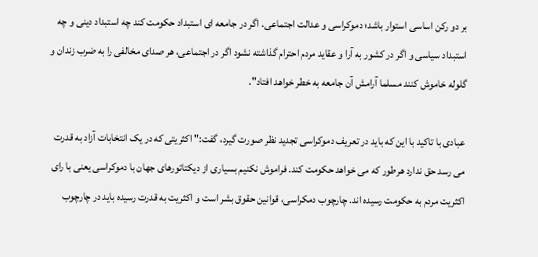بر دو رکن اساسی استوار باشد؛ دموکراسی و عدالت اجتماعی. اگر در جامعه ای استبداد حکومت کند چه استبداد دينی و چه استبداد سياسی و اگر در کشور به آرا و عقايد مردم احترام گذاشته نشود اگر در اجتماعی، هر صدای مخالفی را به ضرب زندان و گلوله خاموش کنند مسلما آرامش آن جامعه به خطر خواهد افتاد".

عبادی با تاکيد با اين که بايد در تعريف دموکراسی تجديد نظر صورت گيرد، گفت:" اکثريتی که در يک انتخابات آزاد به قدرت می رسد حق ندارد هرطور که می خواهد حکومت کند. فراموش نکنيم بسياری از ديکتاتورهای جهان با دموکراسی يعنی با رای اکثريت مردم به حکومت رسيده اند. چارچوب دمکراسی، قوانين حقوق بشر است و اکثريت به قدرت رسيده بايد در چارچوب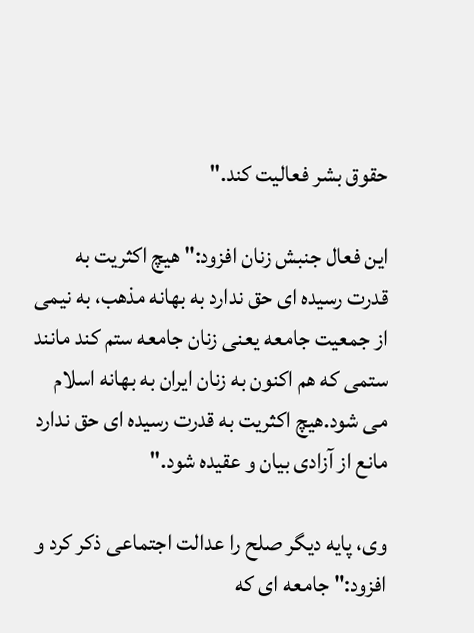حقوق بشر فعاليت کند."

اين فعال جنبش زنان افزود:" هيچ اکثريت به قدرت رسيده ای حق ندارد به بهانه مذهب، به نيمی از جمعيت جامعه يعنی زنان جامعه ستم کند مانند ستمی که هم اکنون به زنان ايران به بهانه اسلام می شود.هيچ اکثريت به قدرت رسيده ای حق ندارد مانع از آزادی بيان و عقيده شود."

وی، پايه ديگر صلح را عدالت اجتماعی ذکر کرد و افزود:" جامعه ای که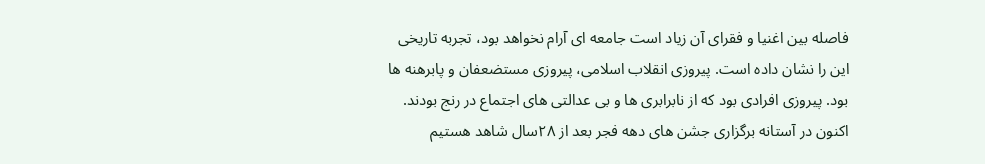فاصله بين اغنيا و فقرای آن زياد است جامعه ای آرام نخواهد بود، تجربه تاريخی اين را نشان داده است. پيروزی انقلاب اسلامی، پيروزی مستضعفان و پابرهنه ها بود. پيروزی افرادی بود که از نابرابری ها و بی عدالتی های اجتماع در رنج بودند. اکنون در آستانه برگزاری جشن های دهه فجر بعد از ۲۸سال شاهد هستيم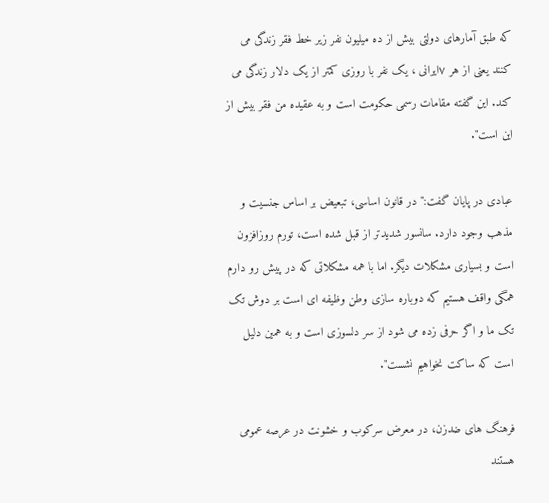که طبق آمارهای دولتی بيش از ده ميليون نفر زير خط فقر زندگی می کنند يعنی از هر ۷ايرانی ، يک نفر با روزی کمتر از يک دلار زندگی می کند. اين گفته مقامات رسمی حکومت است و به عقيده من فقر بيش از اين است".

عبادی در پايان گفت:" در قانون اساسی، تبعيض بر اساس جنسيت و مذهب وجود دارد. سانسور شديدتر از قبل شده است، تورم روزافزون است و بسياری مشکلات ديگر. اما با همه مشکلاتی که در پيش رو دارم همگی واقف هستيم که دوباره سازی وطن وظيفه ای است بر دوش تک تک ما و اگر حرفی زده می شود از سر دلسوزی است و به همين دليل است که ساکت نخواهيم نشست".

فرهنگ های ضدزن، در معرض سرکوب و خشونت در عرصه عمومی هستند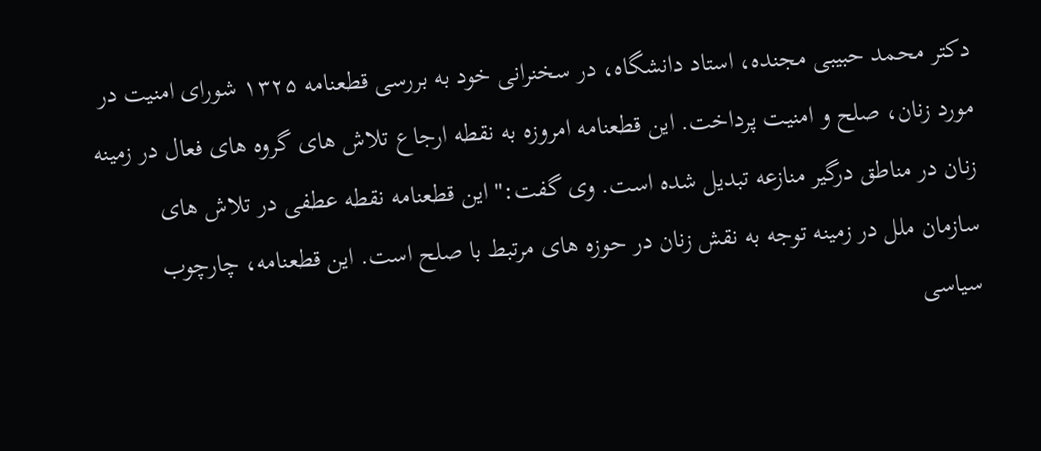دکتر محمد حبيبی مجنده، استاد دانشگاه، در سخنرانی خود به بررسی قطعنامه ۱۳۲۵ شورای امنيت در مورد زنان، صلح و امنيت پرداخت. اين قطعنامه امروزه به نقطه ارجاع تلاش های گروه های فعال در زمينه زنان در مناطق درگير منازعه تبديل شده است. وی گفت:" اين قطعنامه نقطه عطفی در تلاش های سازمان ملل در زمينه توجه به نقش زنان در حوزه های مرتبط با صلح است. اين قطعنامه، چارچوب سياسی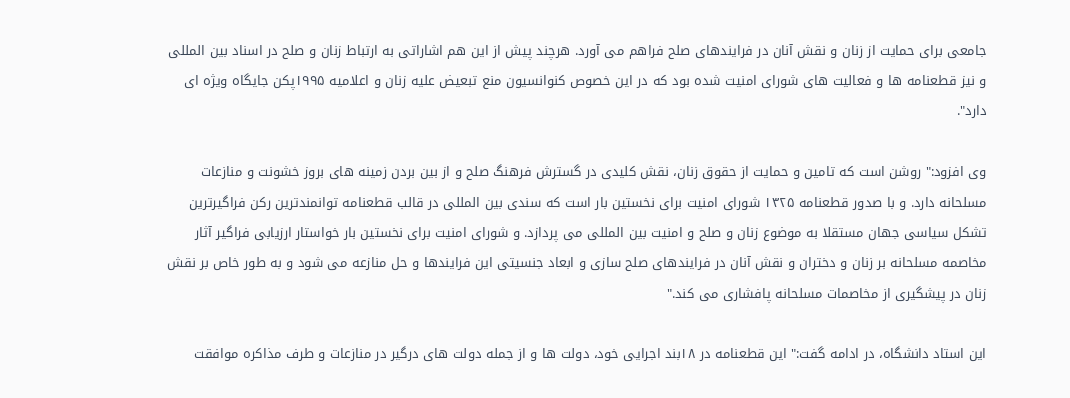جامعی برای حمايت از زنان و نقش آنان در فرايندهای صلح فراهم می آورد. هرچند پيش از اين هم اشاراتی به ارتباط زنان و صلح در اسناد بين المللی و نيز قطعنامه ها و فعاليت های شورای امنيت شده بود که در اين خصوص کنوانسيون منع تبعيض عليه زنان و اعلاميه ۱۹۹۵پکن جايگاه ويژه ای دارد".

وی افزود:" روشن است که تامين و حمايت از حقوق زنان، نقش کليدی در گسترش فرهنگ صلح و از بين بردن زمينه های بروز خشونت و منازعات مسلحانه دارد. و با صدور قطعنامه ۱۳۲۵ شورای امنيت برای نخستين بار است که سندی بين المللی در قالب قطعنامه توانمندترين رکن فراگيرترين تشکل سياسی جهان مستقلا به موضوع زنان و صلح و امنيت بين المللی می پردازد. و شورای امنيت برای نخستين بار خواستار ارزيابی فراگير آثار مخاصمه مسلحانه بر زنان و دختران و نقش آنان در فرايندهای صلح سازی و ابعاد جنسيتی اين فرايندها و حل منازعه می شود و به طور خاص بر نقش زنان در پيشگيری از مخاصمات مسلحانه پافشاری می کند."

اين استاد دانشگاه، در ادامه گفت:" اين قطعنامه در ۱۸بند اجرايی خود، دولت ها و از جمله دولت های درگير در منازعات و طرف مذاکره موافقت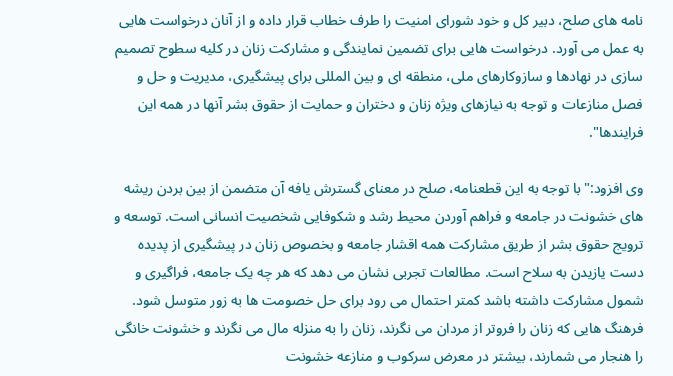نامه های صلح، دبير کل و خود شورای امنيت را طرف خطاب قرار داده و از آنان درخواست هايی به عمل می آورد. درخواست هايی برای تضمين نمايندگی و مشارکت زنان در کليه سطوح تصميم سازی در نهادها و سازوکارهای ملی، منطقه ای و بين المللی برای پيشگيری، مديريت و حل و فصل منازعات و توجه به نيازهای ويژه زنان و دختران و حمايت از حقوق بشر آنها در همه اين فرايندها".

وی افزود:"با توجه به اين قطعنامه، صلح در معنای گسترش يافه آن متضمن از بين بردن ريشه های خشونت در جامعه و فراهم آوردن محيط رشد و شکوفايی شخصيت انسانی است. توسعه و ترويج حقوق بشر از طريق مشارکت همه اقشار جامعه و بخصوص زنان در پيشگيری از پديده دست يازيدن به سلاح است. مطالعات تجربی نشان می دهد که هر چه يک جامعه، فراگيری و شمول مشارکت داشته باشد کمتر احتمال می رود برای حل خصومت ها به زور متوسل شود. فرهنگ هايی که زنان را فروتر از مردان می نگرند، زنان را به منزله مال می نگرند و خشونت خانگی را هنجار می شمارند، بيشتر در معرض سرکوب و منازعه خشونت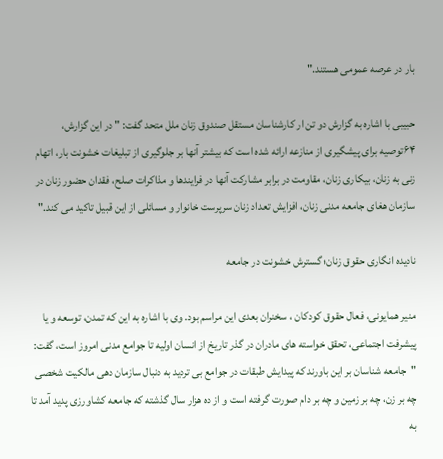بار در عرصه عمومی هستند."

حبيبی با اشاره به گزارش دو تن ار کارشناسان مستقل صندوق زنان ملل متحد گفت: " در اين گزارش، ۶۴توصيه برای پيشگيری از منازعه ارائه شده است که بيشتر آنها بر جلوگيری از تبليغات خشونت بار، اتهام زنی به زنان، بيکاری زنان، مقاومت در برابر مشارکت آنها در فرايندها و مذاکرات صلح، فقدان حضور زنان در سازمان هغای جامعه مدنی زنان، افزايش تعداد زنان سرپرست خانوار و مسائلی از اين قبيل تاکيد می کند."

ناديده انگاری حقوق زنان؛ گسترش خشونت در جامعه

منير همايونی، فعال حقوق کودکان ، سخنران بعدی اين مراسم بود. وی با اشاره به اين که تمدن، توسعه و يا پيشرفت اجتماعی، تحقق خواسته های مادران در گذر تاريخ از انسان اوليه تا جوامع مدنی امروز است، گفت: "جامعه شناسان بر اين باورند که پيدايش طبقات در جوامع بی ترديد به دنبال سازمان دهی مالکيت شخصی چه بر زن، چه بر زمين و چه بر دام صورت گرفته است و از ده هزار سال گذشته که جامعه کشاورزی پديد آمد تا به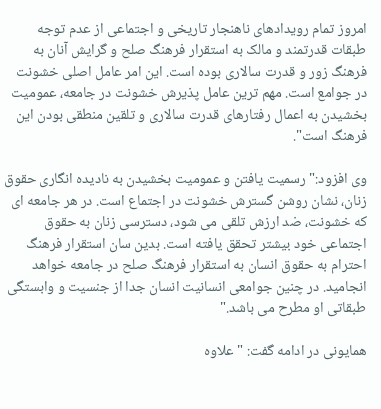امروز تمام رويدادهای ناهنجار تاريخی و اجتماعی از عدم توجه طبقات قدرتمند و مالک به استقرار فرهنگ صلح و گرايش آنان به فرهنگ زور و قدرت سالاری بوده است. اين امر عامل اصلی خشونت در جوامع است. مهم ترين عامل پذيرش خشونت در جامعه، عموميت بخشيدن به اعمال رفتارهای قدرت سالاری و تلقين منطقی بودن اين فرهنگ است".

وی افزود:" رسميت يافتن و عموميت بخشيدن به ناديده انگاری حقوق زنان، نشان روشن گسترش خشونت در اجتماع است. در هر جامعه ای که خشونت، ضد ارزش تلقی می شود، دسترسی زنان به حقوق اجتماعی خود بيشتر تحقق يافته است. بدين سان استقرار فرهنگ احترام به حقوق انسان به استقرار فرهنگ صلح در جامعه خواهد انجاميد. در چنين جوامعی انسانيت انسان جدا از جنسيت و وابستگی طبقاتی او مطرح می باشد."

همايونی در ادامه گفت: " علاوه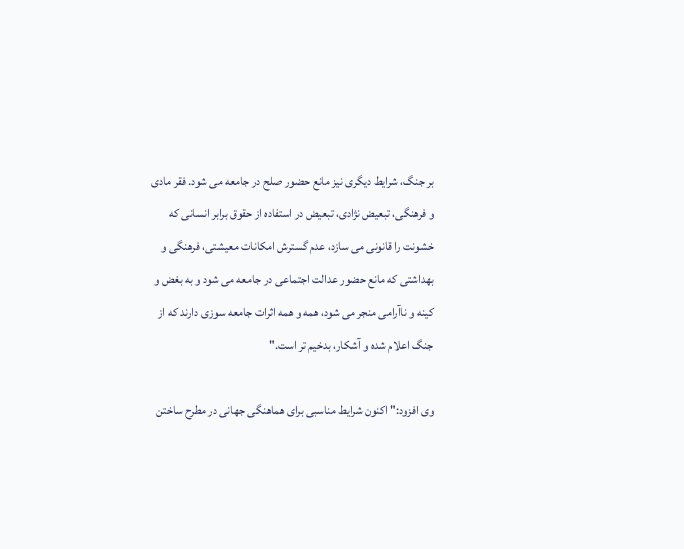بر جنگ، شرايط ديگری نيز مانع حضور صلح در جامعه می شود. فقر مادی و فرهنگی، تبعيض نژادی، تبعيض در استفاده از حقوق برابر انسانی که خشونت را قانونی می سازد، عدم گسترش امکانات معيشتی، فرهنگی و بهداشتی که مانع حضور عدالت اجتماعی در جامعه می شود و به بغض و کينه و ناآرامی منجر می شود، همه و همه اثرات جامعه سوزی دارند که از جنگ اعلام شده و آشکار، بدخيم تر است."

وی افزود:" اکنون شرايط مناسبی برای هماهنگی جهانی در مطرح ساختن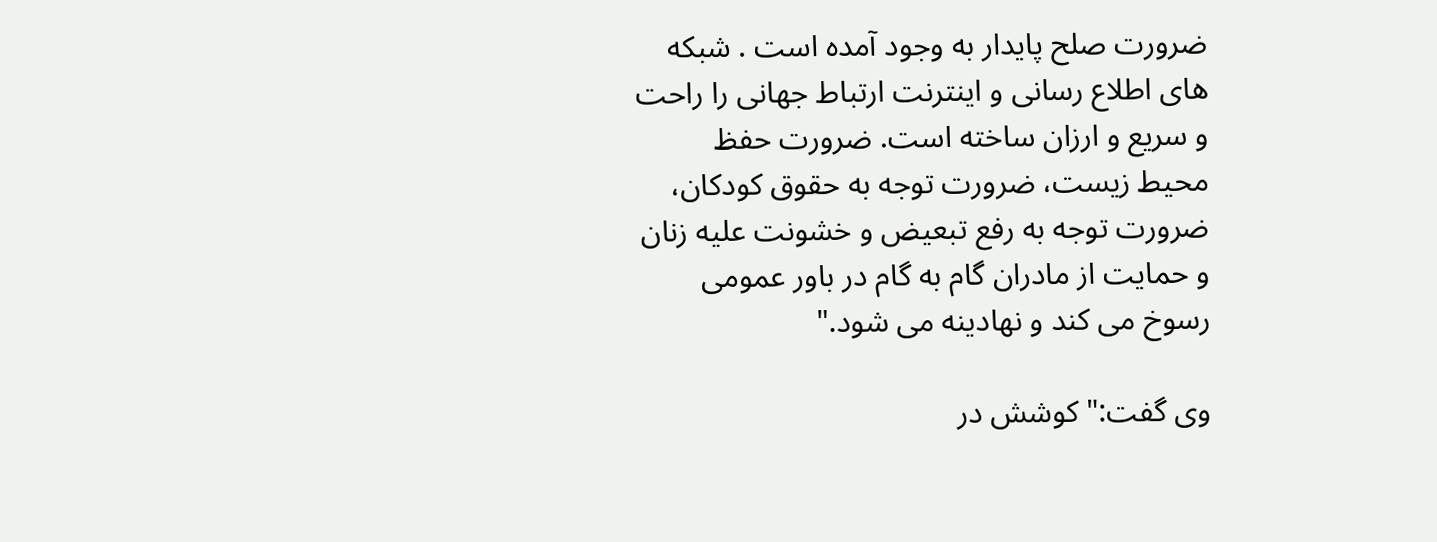ضرورت صلح پايدار به وجود آمده است . شبکه های اطلاع رسانی و اينترنت ارتباط جهانی را راحت و سريع و ارزان ساخته است. ضرورت حفظ محيط زيست، ضرورت توجه به حقوق کودکان، ضرورت توجه به رفع تبعيض و خشونت عليه زنان و حمايت از مادران گام به گام در باور عمومی رسوخ می کند و نهادينه می شود."

وی گفت:" کوشش در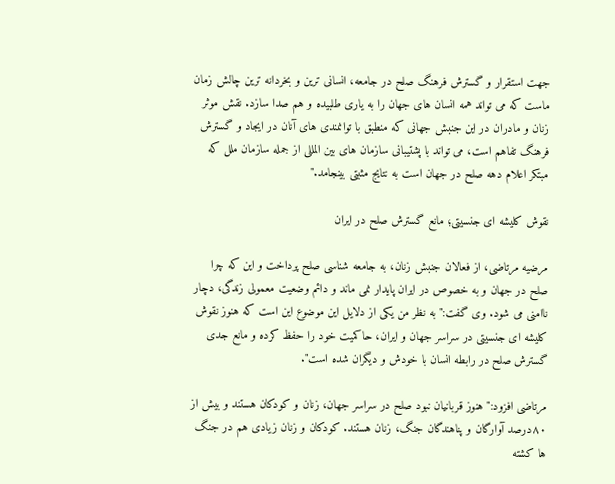جهت استقرار و گسترش فرهنگ صلح در جامعه، انسانی ترين و بخردانه ترين چالش زمان ماست که می تواند همه انسان های جهان را به ياری طلبيده و هم صدا سازد. نقش موثر زنان و مادران در اين جنبش جهانی که منطبق با توانمندی های آنان در ايجاد و گسترش فرهنگ تفاهم است، می تواند با پشتيبانی سازمان های بين المللی از جمله سازمان ملل که مبتکر اعلام دهه صلح در جهان است به نتايج مثبتی بينجامد."

نقوش کليشه ای جنسيتی؛ مانع گسترش صلح در ايران

مرضيه مرتاضی، از فعالان جنبش زنان، به جامعه شناسی صلح پرداخت و اين که چرا صلح در جهان و به خصوص در ايران پايدار نمی ماند و دائم وضعيت معمولی زندگی، دچار ناامنی می شود. وی گفت:" به نظر من يکی از دلايل اين موضوع اين است که هنوز نقوش کليشه ای جنسيتی در سراسر جهان و ايران، حاکميت خود را حفظ کرده و مانع جدی گسترش صلح در رابطه انسان با خودش و ديگران شده است".

مرتاضی افزود:" هنوز قربانيان نبود صلح در سراسر جهان، زنان و کودکان هستند و بيش از ۸۰درصد آوارگان و پناهندگان جنگ، زنان هستند. کودکان و زنان زيادی هم در جنگ ها کشته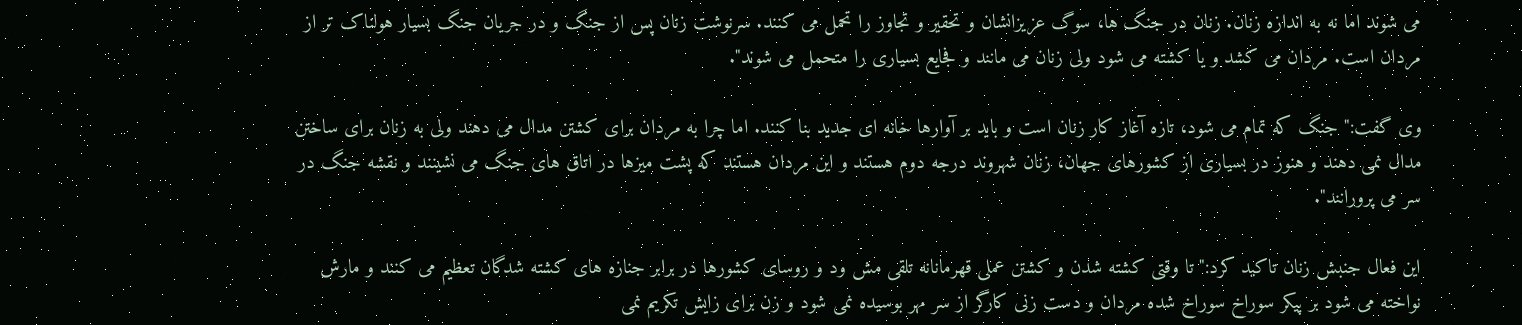می شوند اما نه به اندازه زنان. زنان در جنگ ها، سوگ عزيزانشان و تحقير و تجاوز را تحمل می کنند. سرنوشت زنان پس از جنگ و در جريان جنگ بسيار هولناک تر از مردان است. مردان می کشد و يا کشته می شود ولی زنان می مانند و فجايع بسياری را متحمل می شوند".

وی گفت:" جنگ که تمام می شود، تازه آغاز کار زنان است و بايد بر آوارها خانه ای جديد بنا کنند. اما چرا به مردان برای کشتن مدال می دهند ولی به زنان برای ساختن مدال نمی دهند و هنوز در بسياری از کشورهای جهان، زنان شهروند درجه دوم هستند و اين مردان هستند که پشت ميزها در اتاق های جنگ می نشينند و نقشه جنگ در سر می پرورانند".

اين فعال جنبش زنان تاکيد کرد:" تا وقتی کشته شدن و کشتن عملی قهرمانانه تلقی مش ود و روسای کشورها در برابر جنازه های کشته شدگان تعظيم می کنند و مارش نواخته می شود بر پيکر سوراخ سوراخ شده مردان و دست زنی کارگر از سر مهر بوسيده نمی شود و زن برای زايش تکريم نمی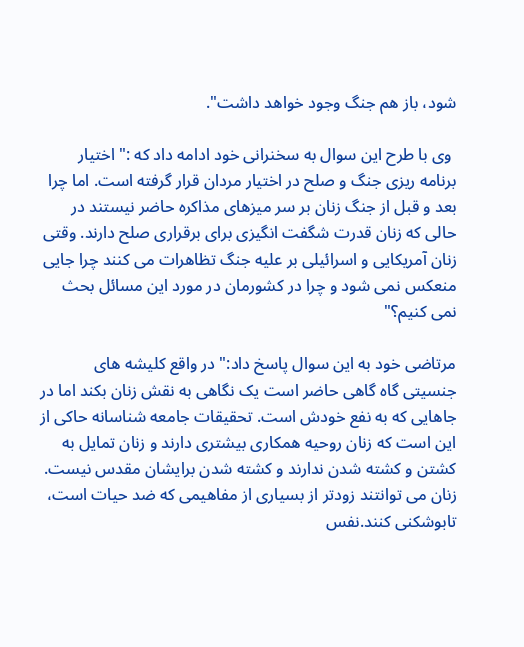شود، باز هم جنگ وجود خواهد داشت".

 وی با طرح اين سوال به سخنرانی خود ادامه داد که :" اختيار برنامه ريزی جنگ و صلح در اختيار مردان قرار گرفته است. اما چرا بعد و قبل از جنگ زنان بر سر ميزهای مذاکره حاضر نيستند در حالی که زنان قدرت شگفت انگيزی برای برقراری صلح دارند. وقتی زنان آمريکايی و اسرائيلی بر عليه جنگ تظاهرات می کنند چرا جايی منعکس نمی شود و چرا در کشورمان در مورد اين مسائل بحث نمی کنيم؟"

مرتاضی خود به اين سوال پاسخ داد:" در واقع کليشه های جنسيتی گاه گاهی حاضر است يک نگاهی به نقش زنان بکند اما در جاهايی که به نفع خودش است. تحقيقات جامعه شناسانه حاکی از اين است که زنان روحيه همکاری بيشتری دارند و زنان تمايل به کشتن و کشته شدن ندارند و کشته شدن برايشان مقدس نيست. زنان می توانتند زودتر از بسياری از مفاهيمی که ضد حيات است، تابوشکنی کنند.نفس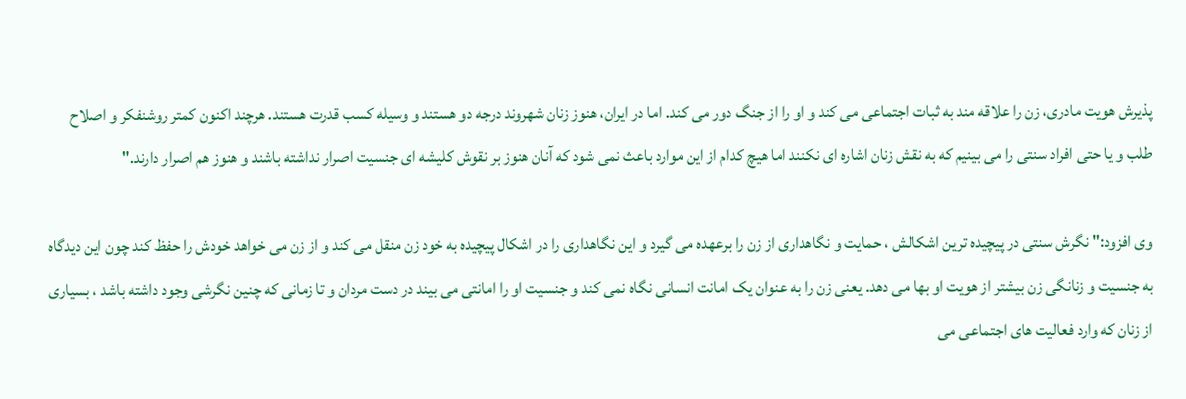پذيرش هويت مادری، زن را علاقه مند به ثبات اجتماعی می کند و او را از جنگ دور می کند. اما در ايران، هنوز زنان شهروند درجه دو هستند و وسيله کسب قدرت هستند. هرچند اکنون کمتر روشنفکر و اصلاح طلب و يا حتی افراد سنتی را می بينيم که به نقش زنان اشاره ای نکنند اما هيچ کدام از اين موارد باعث نمی شود که آنان هنوز بر نقوش کليشه ای جنسيت اصرار نداشته باشند و هنوز هم اصرار دارند."

وی افزود:" نگرش سنتی در پيچيده ترين اشکالش ، حمايت و نگاهداری از زن را برعهده می گيرد و اين نگاهداری را در اشکال پيچيده به خود زن منقل می کند و از زن می خواهد خودش را حفظ کند چون اين ديدگاه به جنسيت و زنانگی زن بيشتر از هويت او بها می دهد. يعنی زن را به عنوان يک امانت انسانی نگاه نمی کند و جنسيت او را امانتی می بيند در دست مردان و تا زمانی که چنين نگرشی وجود داشته باشد ، بسياری از زنان که وارد فعاليت های اجتماعی می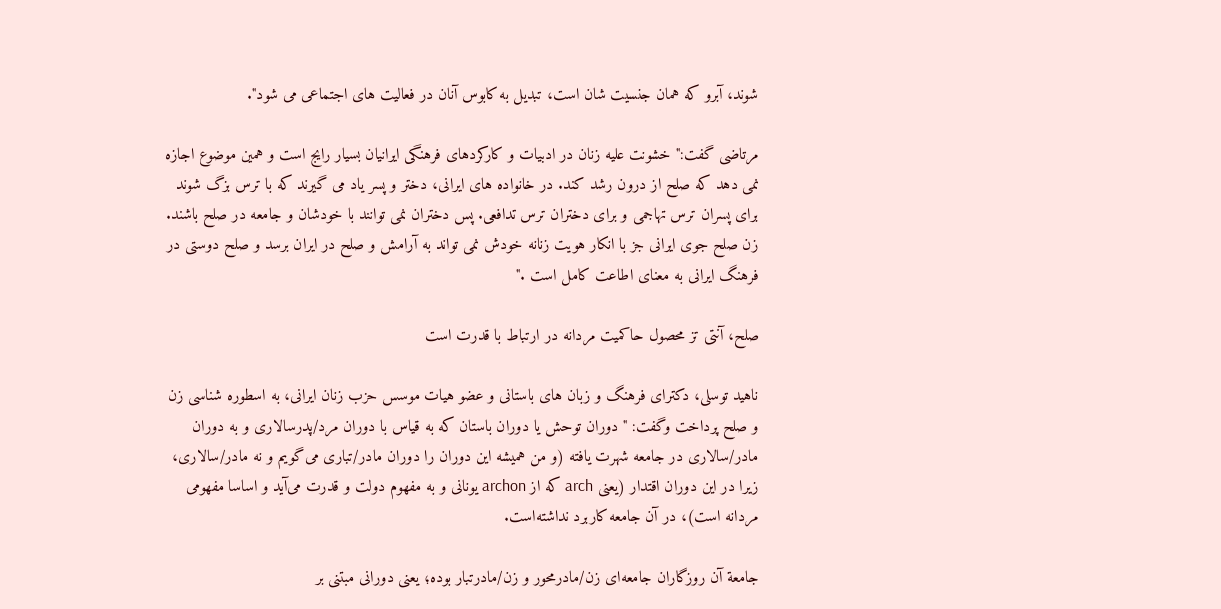شوند، آبرو که همان جنسيت شان است، تبديل به کابوس آنان در فعاليت های اجتماعی می شود".

مرتاضی گفت:" خشونت عليه زنان در ادبيات و کارکردهای فرهنگی ايرانيان بسيار رايج است و همين موضوع اجازه نمی دهد که صلح از درون رشد کند. در خانواده های ايرانی، دختر و پسر ياد می گيرند که با ترس بزگ شوند برای پسران ترس تهاجمی و برای دختران ترس تدافعی. پس دختران نمی توانند با خودشان و جامعه در صلح باشند. زن صلح جوی ايرانی جز با انکار هويت زنانه خودش نمی تواند به آرامش و صلح در ايران برسد و صلح دوستی در فرهنگ ايرانی به معنای اطاعت کامل است ."

صلح، آنتی تز محصول حاکميت مردانه در ارتباط با قدرت است

ناهيد توسلی، دکترای فرهنگ و زبان های باستانی و عضو هيات موسس حزب زنان ايرانی، به اسطوره شناسی زن و صلح پرداخت وگفت: " دوران توحش يا دوران باستان که به قياس با دوران مرد/پدرسالاری و به دوران مادر/سالاری در جامعه شهرت يافته (و من هميشه اين دوران را دوران مادر/تباری می‌گويم و نه مادر/سالاری، زيرا در اين دوران اقتدار (يعنی arch که از archon يونانی و به مفهوم دولت و قدرت می‌آيد‌ و اساسا مفهومی مردانه است)، در آن جامعه کاربرد نداشته‌است.

جامعة آن روزگاران جامعه‌ای زن/مادرمحور و زن/مادرتبار بوده؛ يعنی دورانی مبتنی بر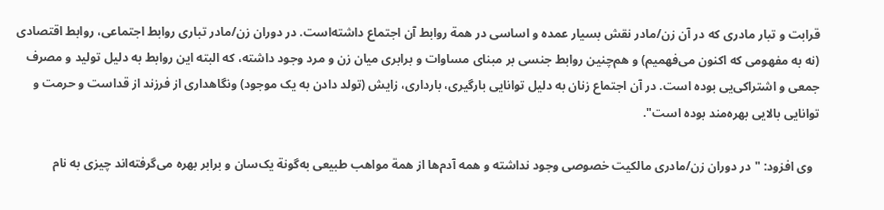قرابت و تبار مادری که در آن زن/مادر نقش بسيار عمده و اساسی در همة روابط آن اجتماع داشته‌است. در دوران زن/مادر تباری روابط اجتماعی، روابط اقتصادی (نه به مفهومی که اکنون می‌فهميم) و هم‌چنين روابط جنسی بر مبنای مساوات و برابری ميان زن و مرد وجود داشته، که البته اين روابط به دليل توليد و مصرف جمعی و اشتراکی‌يی بوده است. در آن اجتماع زنان به دليل توانايی بارگيری، بارداری، زايش (تولد دادن به يک موجود) ونگاهداری از فرزند از قداست و حرمت و توانايی بالايی بهره‌مند بوده است".

  وی افزود: " در دوران زن/مادری مالکيت خصوصی وجود نداشته و همه آدم‌ها از همة مواهب طبيعی به‌گونة يک‌سان و برابر بهره ‌می‌گرفته‌اند چيزی به نام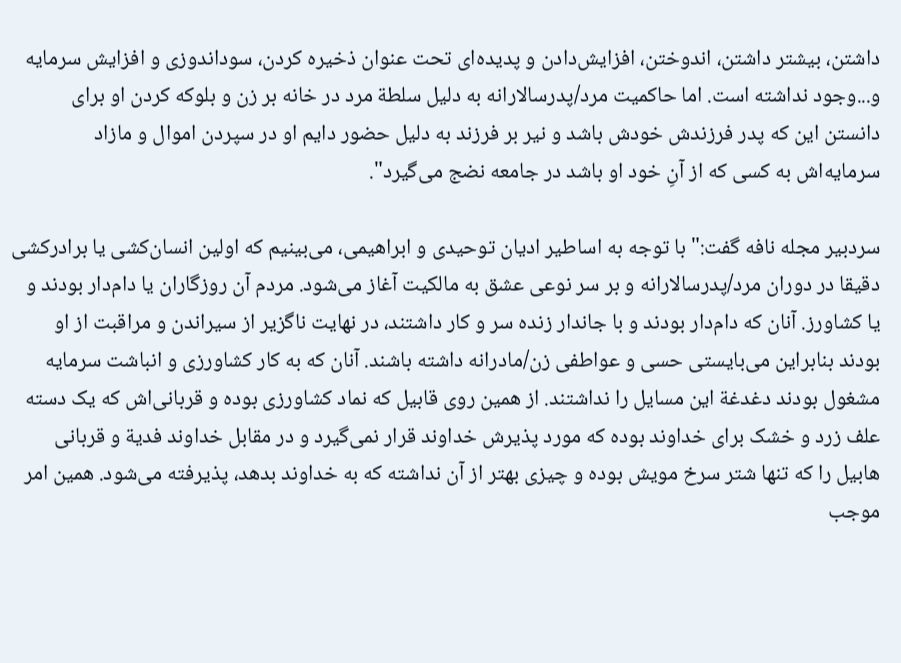داشتن، بيشتر داشتن، اندوختن، افزايش‌دادن و پديده‌‌ای تحت عنوان ذخيره کردن، سوداندوزی و افزايش سرمايه و...وجود نداشته است. اما حاکميت مرد/پدرسالارانه به دليل سلطة مرد در خانه بر زن و بلوکه کردن او برای دانستن اين که پدر فرزندش خودش باشد و نير بر فرزند به دليل حضور دايم او در سپردن اموال و مازاد سرمايه‌اش به کسی که از آنِ خود او باشد در جامعه نضج می‌گيرد".

سردبير مجله نافه گفت:" با توجه به اساطير اديان توحيدی و ابراهيمی، می‌بينيم که اولين انسان‌کشی يا برادرکشی دقيقا در دوران مرد/پدرسالارانه و بر سر نوعی عشق به مالکيت آغاز می‌شود. مردم آن روزگاران يا دام‌دار بودند و يا کشاورز. آنان که دام‌دار بودند و با جاندار زنده سر و کار داشتند، در نهايت ناگزير از سيراندن و مراقبت از او بودند بنابراين می‌بايستی حسی و عواطفی زن/مادرانه داشته باشند. آنان که به کار کشاورزی و انباشت سرمايه مشغول بودند دغدغة اين مسايل را نداشتند. از همين روی قابيل که نماد کشاورزی بوده و قربانی‌اش که يک دسته علف زرد و خشک برای خداوند بوده که مورد پذيرش خداوند قرار نمی‌گيرد و در مقابل خداوند فدیة و قربانی هابيل را که تنها شتر سرخ مويش بوده و چيزی بهتر از آن نداشته که به خداوند بدهد، پذيرفته می‌شود. همين امر موجب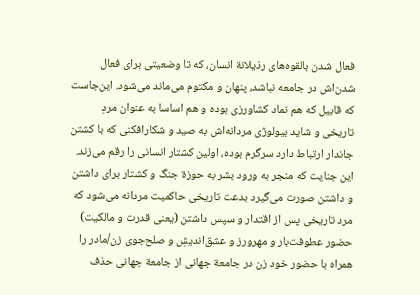فعال شدن بالقوه‌های رذيلانة انسان، که تا وضعيتی برای فعال شدن‌اش در جامعه نباشد، پنهان و مکتوم می‌ماند می‌شود. اين‌جاست که قابيل که هم نماد کشاورزی بوده و هم اساسا به عنوان مردِ تاريخی و شايد بيولوژی مردانه‌اش به صيد و شکارافکنی که با کشتن جاندار ارتباط دارد سرگرم بوده، اولين کشتار انسانی را رقم می‌زند. اين جنايت که منجر به ورود بشر به حوزة جنگ و کشتار برای داشتن و داشتن صورت می‌گيرد بدعت تاريخی حاکميت مردانه می‌شود که مرد تاريخی پس از اقتدار و سپس داشتن (يعنی قدرت و مالکيت) حضور عطوفت‌بار و مهرورز و عشق‌انديشِ و صلح‌جوی زن/مادر را همراه با حضور خود زن در جامعة جهانی از جامعة جهانی حذف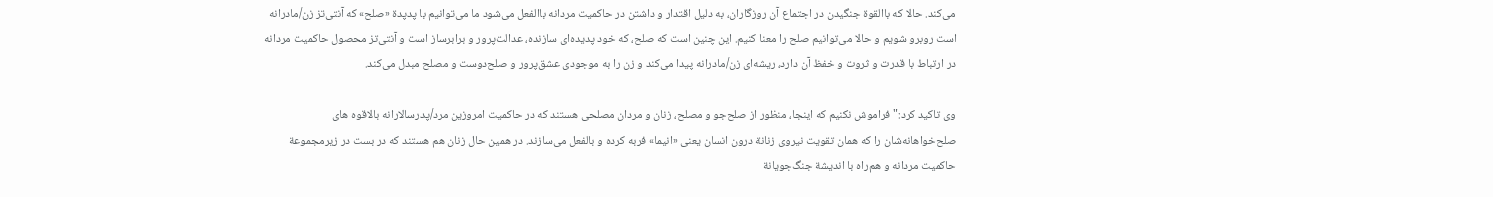می‌کند. حالا که باالقوة جنگيدن در اجتماع آن روزگاران، به دليل اقتدار و داشتن در حاکميت مردانه باالفعل می‌شود ما می‌توانيم با پدپدة «صلح» که آنتی‌تز زن/مادرانه است روبرو شويم و حالا می‌توانيم صلح را معنا کنيم. اين چنين است که صلح، که خود پديده‌ای سازنده، عدالت‌پرور و برابرساز است و آنتی‌تز محصول حاکميت مردانه در ارتباط با قدرت و ثروت و خفظ آن دارد، ريشه‌ای زن/مادرانه پيدا می‌کند و زن را به موجودی عشق‌پرور و صلح‌دوست و مصلح مبدل می‌کند.

وی تاکيد کرد:" فراموش نکنيم که اينجا، منظور از صلح‌جو و مصلح، زنان و مردان مصلحی هستند که در حاکميت امروزين مرد/پدرسالارانه بالاقوه های صلح‌خواهانه‌شان را که همان تقويت نيروی زنانة درون انسان يعنی «انيما» فربه کرده و بالفعل می‌سازند. در همين حال زنان هم هستند که در بست در زيرمجموعة حاکميت مردانه و هم‌راه با انديشة جنگ‌جويانة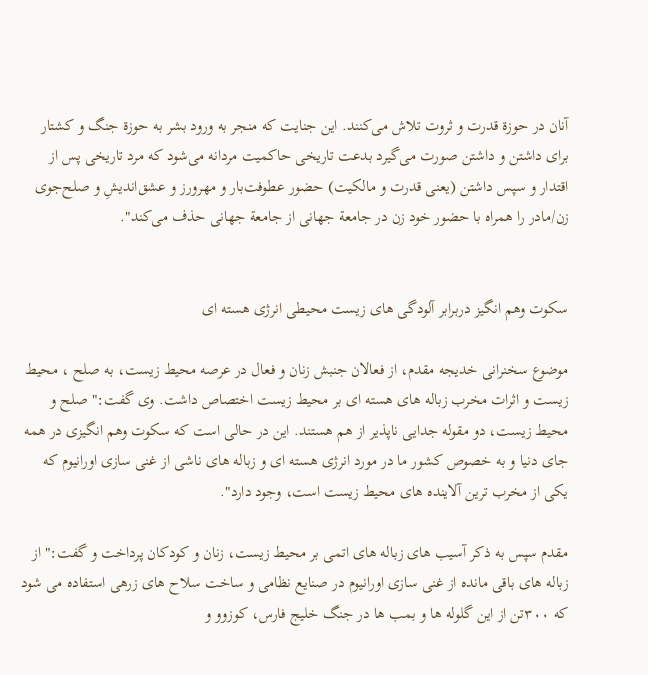آنان در حوزة قدرت و ثروت تلاش می‌کنند. اين جنايت که منجر به ورود بشر به حوزة جنگ و کشتار برای داشتن و داشتن صورت می‌گيرد بدعت تاريخی حاکميت مردانه می‌شود که مرد تاريخی پس از اقتدار و سپس داشتن (يعنی قدرت و مالکيت) حضور عطوفت‌بار و مهرورز و عشق‌انديشِ و صلح‌جوی زن/مادر را همراه با حضور خود زن در جامعة جهانی از جامعة جهانی حذف می‌کند".


سکوت وهم انگيز دربرابر آلودگی های زيست محيطی انرژی هسته ای

موضوع سخنرانی خديجه مقدم، از فعالان جنبش زنان و فعال در عرصه محيط زيست، به صلح ، محيط زيست و اثرات مخرب زباله های هسته ای بر محيط زيست اختصاص داشت. وی گفت:" صلح و محيط زيست، دو مقوله جدايی ناپذير از هم هستند. اين در حالی است که سکوت وهم انگيزی در همه جای دنيا و به خصوص کشور ما در مورد انرژی هسته ای و زباله های ناشی از غنی سازی اورانيوم که يکی از مخرب ترين آلاينده های محيط زيست است، وجود دارد".

مقدم سپس به ذکر آسيب های زباله های اتمی بر محيط زيست، زنان و کودکان پرداخت و گفت:" از زباله های باقی مانده از غنی سازی اورانيوم در صنايع نظامی و ساخت سلاح های زرهی استفاده می شود که ۳۰۰تن از اين گلوله ها و بمب ها در جنگ خليج فارس، کوزوو و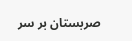صربستان بر سر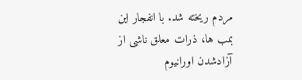مردم ريخته شد. با انفجار اين بمب ها، ذرات معلق ناشی از آزادشدن اورانيوم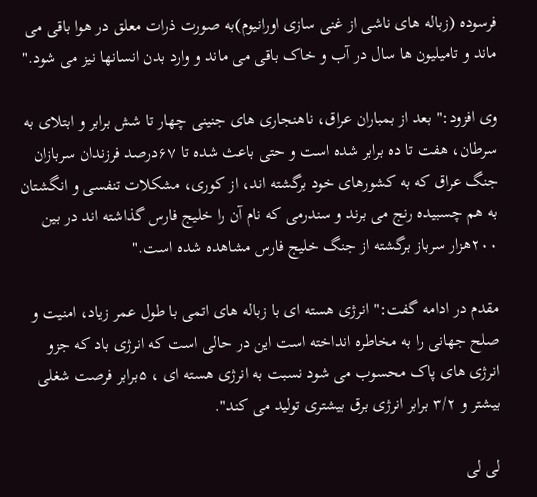فرسوده (زباله های ناشی از غنی سازی اورانيوم)به صورت ذرات معلق در هوا باقی می ماند و تاميليون ها سال در آب و خاک باقی می ماند و وارد بدن انسانها نيز می شود."

وی افزود:" بعد از بمباران عراق، ناهنجاری های جنينی چهار تا شش برابر و ابتلای به سرطان، هفت تا ده برابر شده است و حتی باعث شده تا ۶۷درصد فرزندان سربازان جنگ عراق که به کشورهای خود برگشته اند، از کوری، مشکلات تنفسی و انگشتان به هم چسبيده رنج می برند و سندرمی که نام آن را خليج فارس گذاشته اند در بين ۲۰۰هزار سرباز برگشته از جنگ خليج فارس مشاهده شده است."

مقدم در ادامه گفت:" انرژی هسته ای با زباله های اتمی با طول عمر زياد، امنيت و صلح جهانی را به مخاطره انداخته است اين در حالی است که انرژی باد که جزو انرژی های پاک محسوب می شود نسبت به انرژی هسته ای ، ۵برابر فرصت شغلی بيشتر و ۳/۲ برابر انرژی برق بيشتری توليد می کند".

لی لی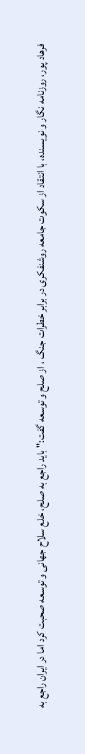فرهاد پور، روزنامه نگار و نويسنده، با انتقاد از سکوت جامعه روشنفکری در برابر خطرات جنگ ، از صلح و توسعه گفت:" بايد راجع به صلح، خلع سلاح جهانی و توسعه صحبت کرد اما در ايران راجع به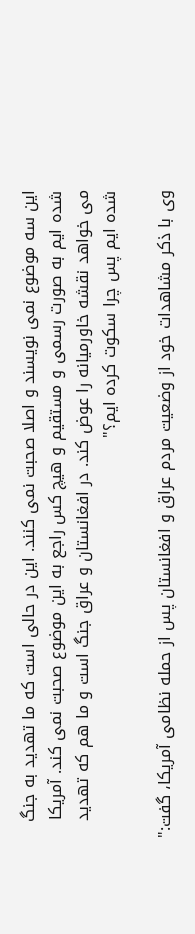اين سه موضوع نمی نويسند و اصلا صحبت نمی کنند. اين در حالی است که ما تهديد به جنگ شده ايم به صورت رسمی و مستقيم و هيچ کس راجع به اين موضوع صحبت نمی کند. آمريکا می خواهد نقشه خاورميانه را عوض کند. در افغانستان و عراق جنگ است و ما هم که تهديد شده ايم پس چرا سکوت کرده ايم؟"

وی با ذکر مشاهدات خود از وضعيت مردم عراق و افغانستان پس از حمله نظامی آمريکا، گفت:"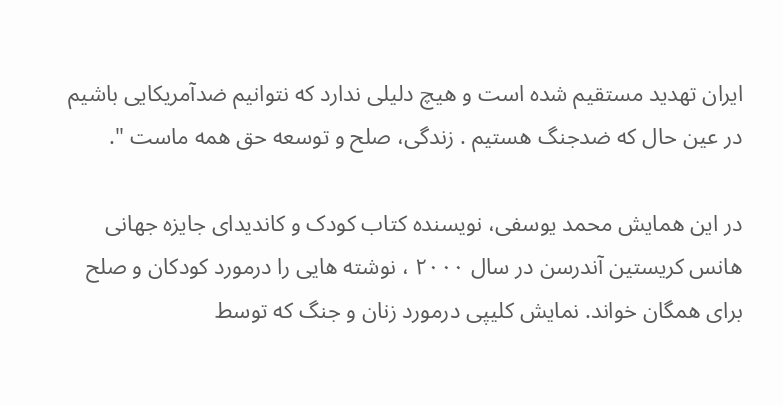ايران تهديد مستقيم شده است و هيچ دليلی ندارد که نتوانيم ضدآمريکايی باشيم در عين حال که ضدجنگ هستيم . زندگی، صلح و توسعه حق همه ماست ".

در اين همايش محمد يوسفی، نويسنده کتاب کودک و کانديدای جايزه جهانی هانس کريستين آندرسن در سال ۲۰۰۰ ، نوشته هايی را درمورد کودکان و صلح برای همگان خواند. نمايش کليپی درمورد زنان و جنگ که توسط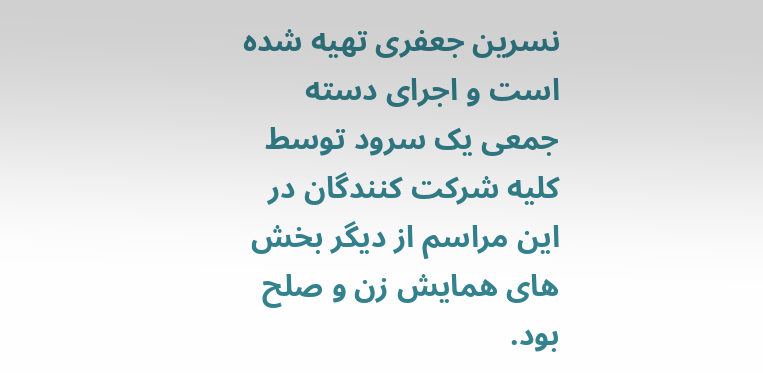نسرين جعفری تهيه شده است و اجرای دسته جمعی يک سرود توسط کليه شرکت کنندگان در اين مراسم از ديگر بخش های همايش زن و صلح بود.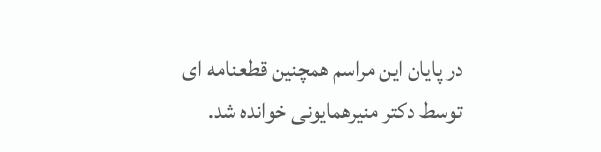در پايان اين مراسم همچنين قطعنامه ای توسط دکتر منيرهمايونی خوانده شد.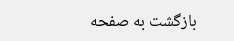بازگشت به صفحه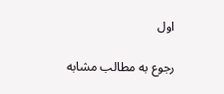اول

رجوع به مطالب مشابه